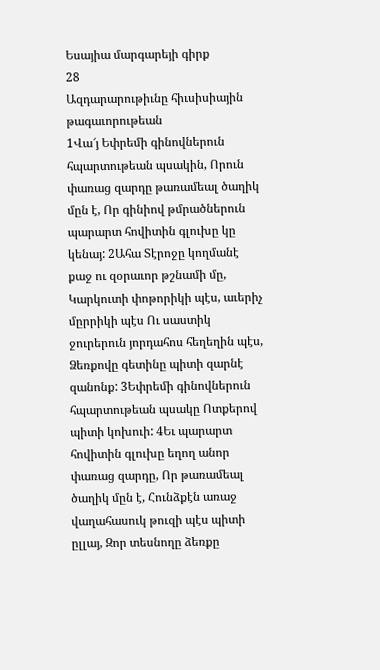Եսայիա մարգարեյի գիրք
28
Ազդարարութիւնը հիւսիսիային թագաւորութեան
1Վա՜յ Եփրեմի գինովներուն հպարտութեան պսակին, Որուն փառաց զարդը թառամեալ ծաղիկ մըն է, Որ գինիով թմրածներուն պարարտ հովիտին գլուխը կը կենայ: 2Ահա Տէրոջը կողմանէ քաջ ու զօրաւոր թշնամի մը, Կարկուտի փոթորիկի պէս, աւերիչ մըրրիկի պէս Ու սաստիկ ջուրերուն յորդահոս հեղեղին պէս, Ձեռքովը գետինը պիտի զարնէ զանոնք: 3Եփրեմի գինովներուն հպարտութեան պսակը Ոտքերով պիտի կոխուի: 4Եւ պարարտ հովիտին գլուխը եղող անոր փառաց զարդը, Որ թառամեալ ծաղիկ մըն է, Հունձքէն առաջ վաղահասուկ թուզի պէս պիտի ըլլայ, Զոր տեսնողը ձեռքը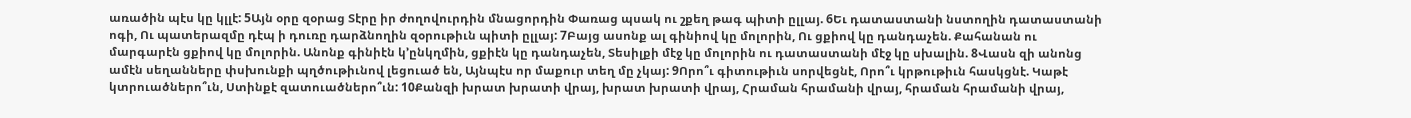առածին պէս կը կլլէ: 5Այն օրը զօրաց Տէրը իր ժողովուրդին մնացորդին Փառաց պսակ ու շքեղ թագ պիտի ըլլայ. 6Եւ դատաստանի նստողին դատաստանի ոգի, Ու պատերազմը դէպ ի դուռը դարձնողին զօրութիւն պիտի ըլլայ: 7Բայց ասոնք ալ գինիով կը մոլորին, Ու ցքիով կը դանդաչեն. Քահանան ու մարգարէն ցքիով կը մոլորին. Անոնք գինիէն կ’ընկղմին, ցքիէն կը դանդաչեն, Տեսիլքի մէջ կը մոլորին ու դատաստանի մէջ կը սխալին. 8Վասն զի անոնց ամէն սեղանները փսխունքի պղծութիւնով լեցուած են, Այնպէս որ մաքուր տեղ մը չկայ: 9Որո՞ւ գիտութիւն սորվեցնէ, Որո՞ւ կրթութիւն հասկցնէ. Կաթէ կտրուածներո՞ւն, Ստինքէ զատուածներո՞ւն: 10Քանզի խրատ խրատի վրայ, խրատ խրատի վրայ, Հրաման հրամանի վրայ, հրաման հրամանի վրայ,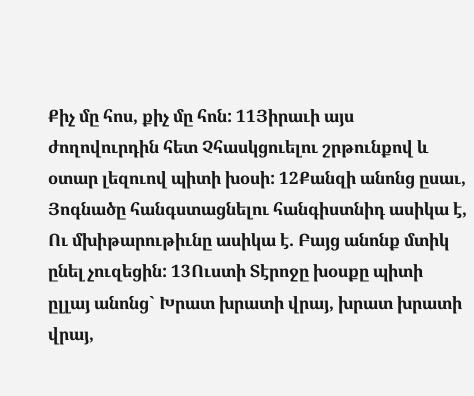Քիչ մը հոս, քիչ մը հոն: 11Յիրաւի այս ժողովուրդին հետ Չհասկցուելու շրթունքով և օտար լեզուով պիտի խօսի: 12Քանզի անոնց ըսաւ, Յոգնածը հանգստացնելու հանգիստնիդ ասիկա է, Ու մխիթարութիւնը ասիկա է. Բայց անոնք մտիկ ընել չուզեցին: 13Ուստի Տէրոջը խօսքը պիտի ըլլայ անոնց` Խրատ խրատի վրայ, խրատ խրատի վրայ,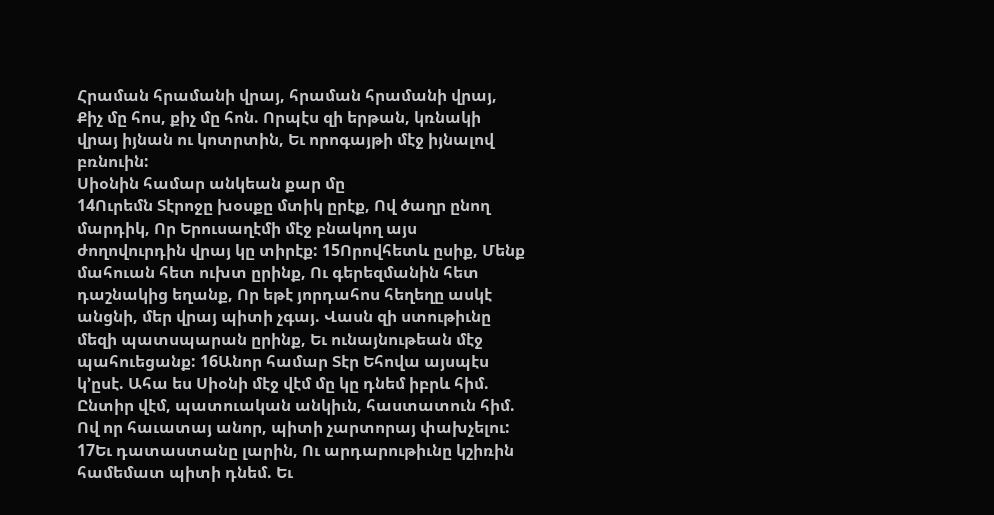Հրաման հրամանի վրայ, հրաման հրամանի վրայ, Քիչ մը հոս, քիչ մը հոն. Որպէս զի երթան, կռնակի վրայ իյնան ու կոտրտին, Եւ որոգայթի մէջ իյնալով բռնուին:
Սիօնին համար անկեան քար մը
14Ուրեմն Տէրոջը խօսքը մտիկ ըրէք, Ով ծաղր ընող մարդիկ, Որ Երուսաղէմի մէջ բնակող այս ժողովուրդին վրայ կը տիրէք: 15Որովհետև ըսիք, Մենք մահուան հետ ուխտ ըրինք, Ու գերեզմանին հետ դաշնակից եղանք, Որ եթէ յորդահոս հեղեղը ասկէ անցնի, մեր վրայ պիտի չգայ. Վասն զի ստութիւնը մեզի պատսպարան ըրինք, Եւ ունայնութեան մէջ պահուեցանք: 16Անոր համար Տէր Եհովա այսպէս կ’ըսէ. Ահա ես Սիօնի մէջ վէմ մը կը դնեմ իբրև հիմ. Ընտիր վէմ, պատուական անկիւն, հաստատուն հիմ. Ով որ հաւատայ անոր, պիտի չարտորայ փախչելու: 17Եւ դատաստանը լարին, Ու արդարութիւնը կշիռին համեմատ պիտի դնեմ. Եւ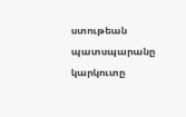ստութեան պատսպարանը կարկուտը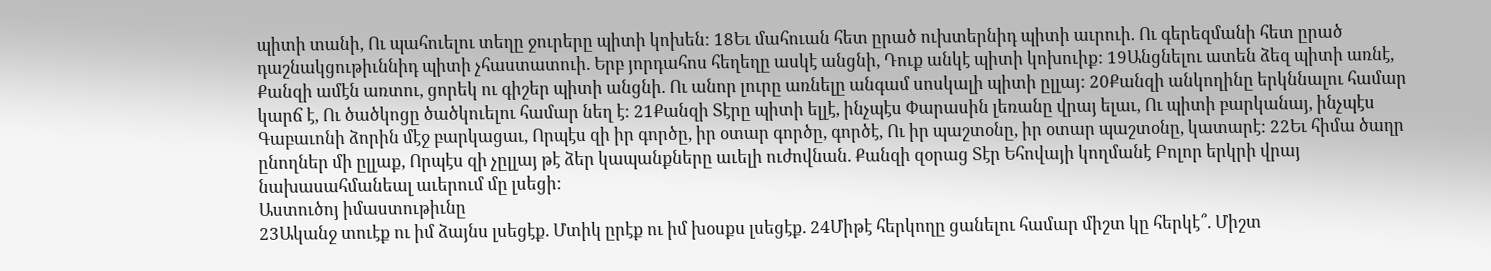պիտի տանի, Ու պահուելու տեղը ջուրերը պիտի կոխեն: 18Եւ մահուան հետ ըրած ուխտերնիդ պիտի աւրուի. Ու գերեզմանի հետ ըրած դաշնակցութիւննիդ պիտի չհաստատուի. Երբ յորդահոս հեղեղը ասկէ անցնի, Դուք անկէ պիտի կոխուիք: 19Անցնելու ատեն ձեզ պիտի առնէ, Քանզի ամէն առտու, ցորեկ ու գիշեր պիտի անցնի. Ու անոր լուրը առնելը անգամ սոսկալի պիտի ըլլայ: 20Քանզի անկողինը երկննալու համար կարճ է, Ու ծածկոցը ծածկուելու համար նեղ է: 21Քանզի Տէրը պիտի ելլէ, ինչպէս Փարասին լեռանը վրայ ելաւ, Ու պիտի բարկանայ, ինչպէս Գաբաւոնի ձորին մէջ բարկացաւ, Որպէս զի իր գործը, իր օտար գործը, գործէ, Ու իր պաշտօնը, իր օտար պաշտօնը, կատարէ: 22Եւ հիմա ծաղր ընողներ մի ըլլաք, Որպէս զի չըլլայ թէ ձեր կապանքները աւելի ուժովնան. Քանզի զօրաց Տէր Եհովայի կողմանէ Բոլոր երկրի վրայ նախասահմանեալ աւերում մը լսեցի:
Աստուծոյ իմաստութիւնը
23Ականջ տուէք ու իմ ձայնս լսեցէք. Մտիկ ըրէք ու իմ խօսքս լսեցէք. 24Միթէ հերկողը ցանելու համար միշտ կը հերկէ՞. Միշտ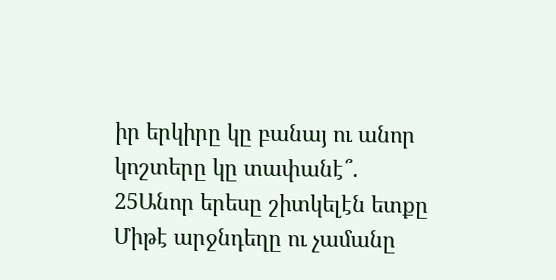իր երկիրը կը բանայ ու անոր կոշտերը կը տափանէ՞. 25Անոր երեսը շիտկելէն ետքը Միթէ արջնդեղը ու չամանը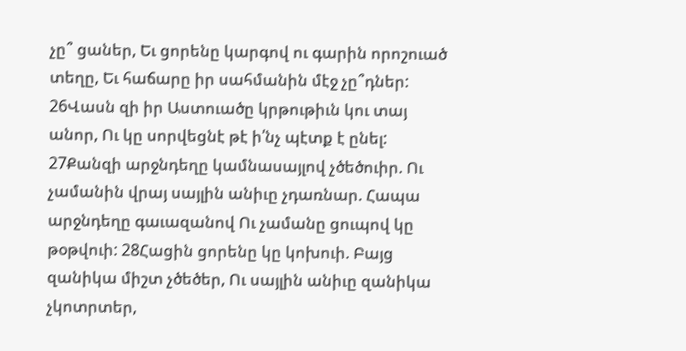չը՞ ցաներ, Եւ ցորենը կարգով ու գարին որոշուած տեղը, Եւ հաճարը իր սահմանին մէջ չը՞դներ: 26Վասն զի իր Աստուածը կրթութիւն կու տայ անոր, Ու կը սորվեցնէ թէ ի՛նչ պէտք է ընել: 27Քանզի արջնդեղը կամնասայլով չծեծուիր. Ու չամանին վրայ սայլին անիւը չդառնար. Հապա արջնդեղը գաւազանով Ու չամանը ցուպով կը թօթվուի: 28Հացին ցորենը կը կոխուի. Բայց զանիկա միշտ չծեծեր, Ու սայլին անիւը զանիկա չկոտրտեր,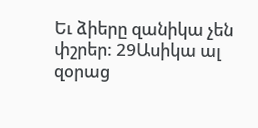Եւ ձիերը զանիկա չեն փշրեր: 29Ասիկա ալ զօրաց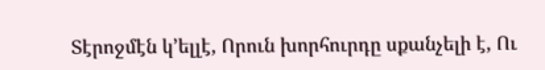Տէրոջմէն կ’ելլէ, Որուն խորհուրդը սքանչելի է, Ու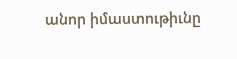անոր իմաստութիւնը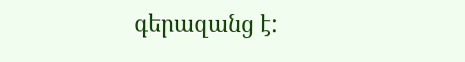գերազանց է: